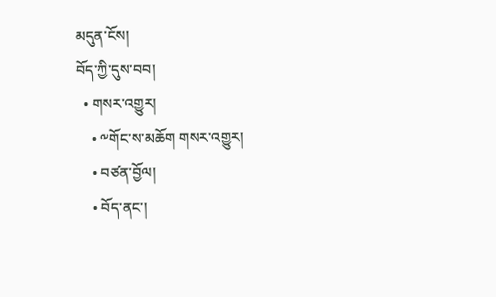མདུན་ངོས།
བོད་ཀྱི་དུས་བབ།
  • གསར་འགྱུར།
    • ༸གོང་ས་མཆོག གསར་འགྱུར།
    • བཙན་བྱོལ།
    • བོད་ནང་།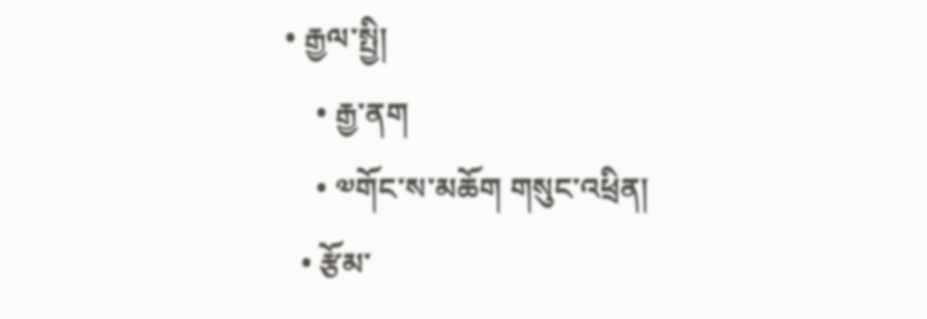• རྒྱལ་སྤྱི།
    • རྒྱ་ནག
    • ༧གོང་ས་མཆོག གསུང་འཕྲིན།
  • རྩོམ་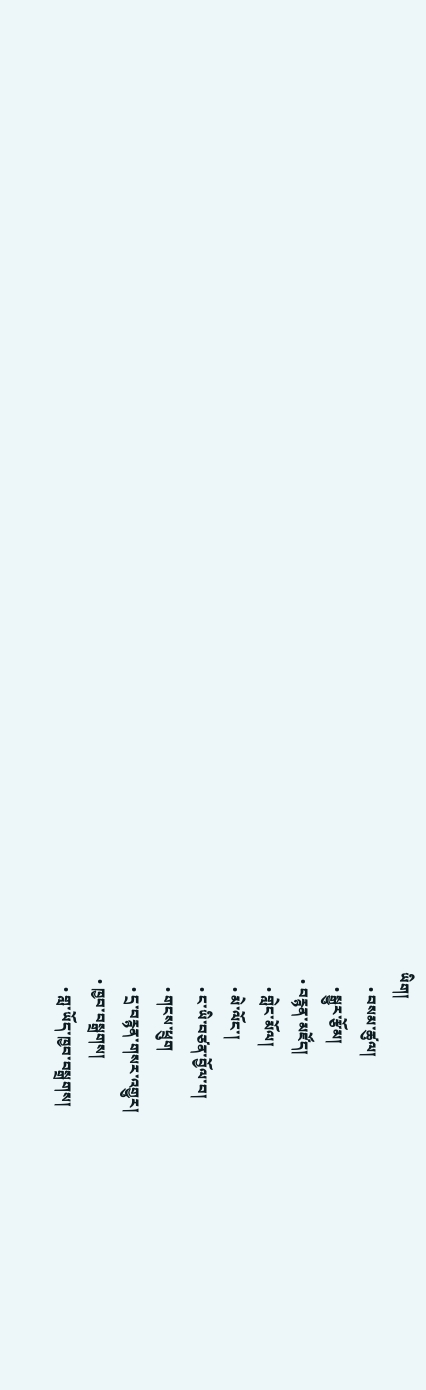ཡིག།
    • བསམ་ཚུལ།
    • སྒྱུར་རྩོམ།
  • བརྙན་མཛོད།
    • གླེང་མོལ།
    • མེ་ལོང་།
    • ང་ཡི་བཙན་བྱོལ་བ།
    • གངས་ཕྲུག
    • དྲ་བརྙན་གསར་འགྱུར།
  • ཁྱབ་བསྒྲགས།
    • གླ་ཡོད་ཁྱབ་བསྒྲགས།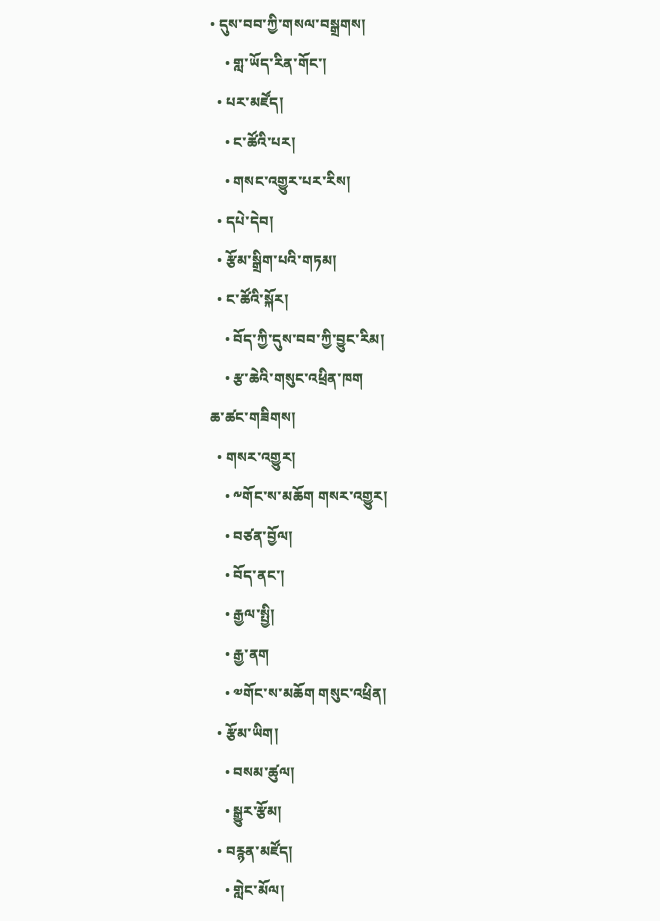• དུས་བབ་ཀྱི་གསལ་བསྒྲགས།
    • གླ་ཡོད་རིན་གོང་།
  • པར་མཛོད།
    • ང་ཚོའི་པར།
    • གསང་འགྱུར་པར་རིས།
  • དཔེ་དེབ།
  • རྩོམ་སྒྲིག་པའི་གཏམ།
  • ང་ཚོའི་སྐོར།
    • བོད་ཀྱི་དུས་བབ་ཀྱི་བྱུང་རིམ།
    • རྩ་ཆེའི་གསུང་འཕྲིན་ཁག
ཆ་ཚང་གཟིགས།
  • གསར་འགྱུར།
    • ༸གོང་ས་མཆོག གསར་འགྱུར།
    • བཙན་བྱོལ།
    • བོད་ནང་།
    • རྒྱལ་སྤྱི།
    • རྒྱ་ནག
    • ༧གོང་ས་མཆོག གསུང་འཕྲིན།
  • རྩོམ་ཡིག།
    • བསམ་ཚུལ།
    • སྒྱུར་རྩོམ།
  • བརྙན་མཛོད།
    • གླེང་མོལ།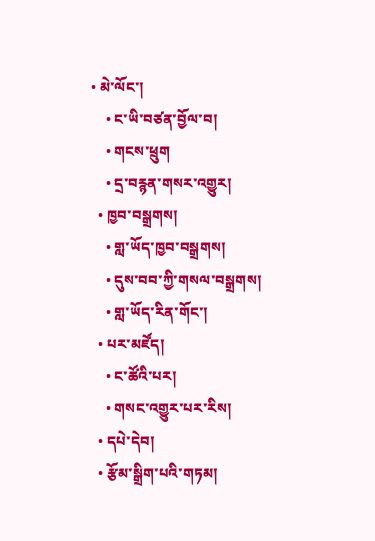• མེ་ལོང་།
    • ང་ཡི་བཙན་བྱོལ་བ།
    • གངས་ཕྲུག
    • དྲ་བརྙན་གསར་འགྱུར།
  • ཁྱབ་བསྒྲགས།
    • གླ་ཡོད་ཁྱབ་བསྒྲགས།
    • དུས་བབ་ཀྱི་གསལ་བསྒྲགས།
    • གླ་ཡོད་རིན་གོང་།
  • པར་མཛོད།
    • ང་ཚོའི་པར།
    • གསང་འགྱུར་པར་རིས།
  • དཔེ་དེབ།
  • རྩོམ་སྒྲིག་པའི་གཏམ།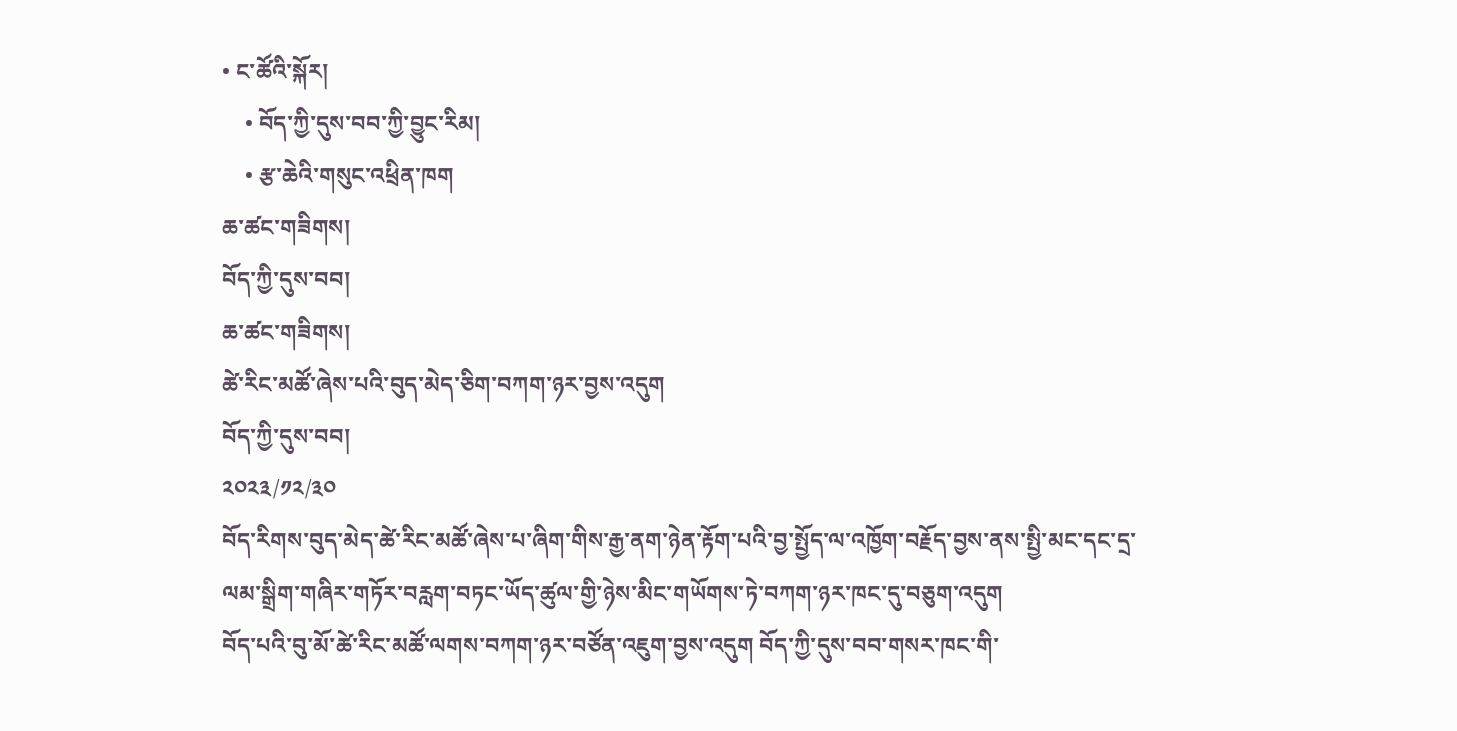• ང་ཚོའི་སྐོར།
    • བོད་ཀྱི་དུས་བབ་ཀྱི་བྱུང་རིམ།
    • རྩ་ཆེའི་གསུང་འཕྲིན་ཁག
ཆ་ཚང་གཟིགས།
བོད་ཀྱི་དུས་བབ།
ཆ་ཚང་གཟིགས།
ཚེ་རིང་མཚོ་ཞེས་པའི་བུད་མེད་ཅིག་བཀག་ཉར་བྱས་འདུག
བོད་ཀྱི་དུས་བབ།
༢༠༢༣/༡༢/༣༠
བོད་རིགས་བུད་མེད་ཚེ་རིང་མཚོ་ཞེས་པ་ཞིག་གིས་རྒྱ་ནག་ཉེན་རྟོག་པའི་བྱ་སྤྱོད་ལ་འཁྱོག་བརྗོད་བྱས་ནས་སྤྱི་མང་དང་དྲ་ལམ་སྒྲིག་གཞིར་གཏོར་བརླག་བཏང་ཡོད་ཚུལ་གྱི་ཉེས་མིང་གཡོགས་ཏེ་བཀག་ཉར་ཁང་དུ་བཅུག་འདུག
བོད་པའི་བུ་མོ་ཚེ་རིང་མཚོ་ལགས་བཀག་ཉར་བཙོན་འཇུག་བྱས་འདུག བོད་ཀྱི་དུས་བབ་གསར་ཁང་གི་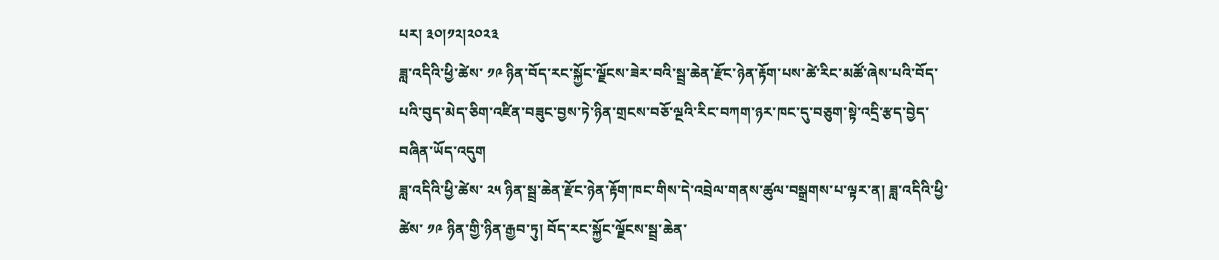པར། ༣༠།༡༢།༢༠༢༣
ཟླ་འདིའི་ཕྱི་ཚེས་ ༡༩ ཉིན་བོད་རང་སྐྱོང་ལྗོངས་ཟེར་བའི་སྦྲ་ཆེན་རྫོང་ཉེན་རྟོག་པས་ཚེ་རིང་མཚོ་ཞེས་པའི་བོད་པའི་བུད་མེད་ཅིག་འཛིན་བཟུང་བྱས་ཏེ་ཉིན་གྲངས་བཅོ་ལྔའི་རིང་བཀག་ཉར་ཁང་དུ་བཅུག་སྟེ་འདྲི་རྩད་བྱེད་བཞིན་ཡོད་འདུག
ཟླ་འདིའི་ཕྱི་ཚེས་ ༢༥ ཉིན་སྦྲ་ཆེན་རྫོང་ཉེན་རྟོག་ཁང་གིས་དེ་འབྲེལ་གནས་ཚུལ་བསྒྲགས་པ་ལྟར་ན། ཟླ་འདིའི་ཕྱི་ཚེས་ ༡༩ ཉིན་གྱི་ཉིན་རྒྱབ་ཏུ། བོད་རང་སྐྱོང་ལྗོངས་སྦྲ་ཆེན་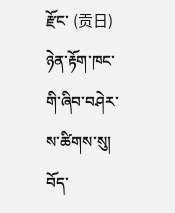རྫོང་ (贡日) ཉེན་རྟོག་ཁང་གི་ཞིབ་བཤེར་ས་ཚིགས་སུ། བོད་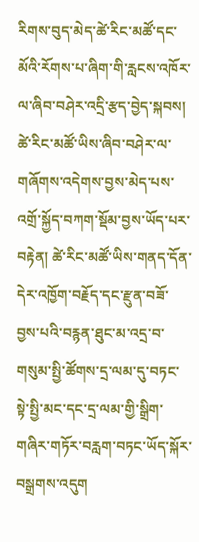རིགས་བུད་མེད་ཚེ་རིང་མཚོ་དང་མོའི་རོགས་པ་ཞིག་གི་རླངས་འཁོར་ལ་ཞིབ་བཤེར་འདྲི་རྩད་བྱེད་སྐབས། ཚེ་རིང་མཚོ་ཡིས་ཞིབ་བཤེར་ལ་གཞོགས་འདེགས་བྱས་མེད་པས་འགྲོ་སྐྱོད་བཀག་སྡོམ་བྱས་ཡོད་པར་བརྟེན། ཚེ་རིང་མཚོ་ཡིས་གནད་དོན་དེར་འཁྱོག་བརྗོད་དང་རྫུན་བཟོ་བྱས་པའི་བརྙན་ཐུང་མ་འདྲ་བ་གསུམ་སྤྱི་ཚོགས་དྲ་ལམ་དུ་བཏང་སྟེ་སྤྱི་མང་དང་དྲ་ལམ་གྱི་སྒྲིག་གཞིར་གཏོར་བརླག་བཏང་ཡོད་སྐོར་བསྒྲགས་འདུག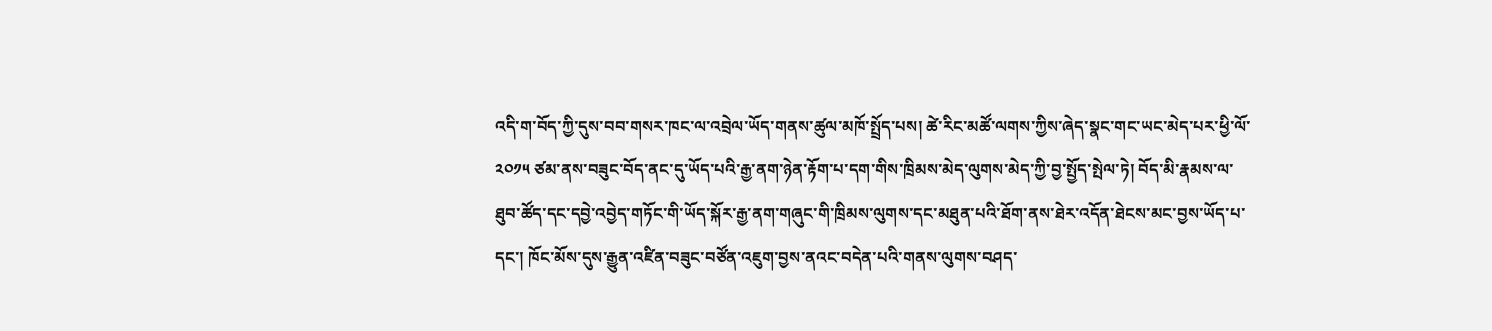འདི་ག་བོད་ཀྱི་དུས་བབ་གསར་ཁང་ལ་འབྲེལ་ཡོད་གནས་ཚུལ་མཁོ་སྤྲོད་པས། ཚེ་རིང་མཚོ་ལགས་ཀྱིས་ཞེད་སྣང་གང་ཡང་མེད་པར་ཕྱི་ལོ་ ༢༠༡༥ ཙམ་ནས་བཟུང་བོད་ནང་དུ་ཡོད་པའི་རྒྱ་ནག་ཉེན་རྟོག་པ་དག་གིས་ཁྲིམས་མེད་ལུགས་མེད་ཀྱི་བྱ་སྤྱོད་སྤེལ་ཏེ། བོད་མི་རྣམས་ལ་ཐུབ་ཚོད་དང་དབྱེ་འབྱེད་གཏོང་གི་ཡོད་སྐོར་རྒྱ་ནག་གཞུང་གི་ཁྲིམས་ལུགས་དང་མཐུན་པའི་ཐོག་ནས་ཐེར་འདོན་ཐེངས་མང་བྱས་ཡོད་པ་དང་། ཁོང་མོས་དུས་རྒྱུན་འཛིན་བཟུང་བཙོན་འཇུག་བྱས་ནའང་བདེན་པའི་གནས་ལུགས་བཤད་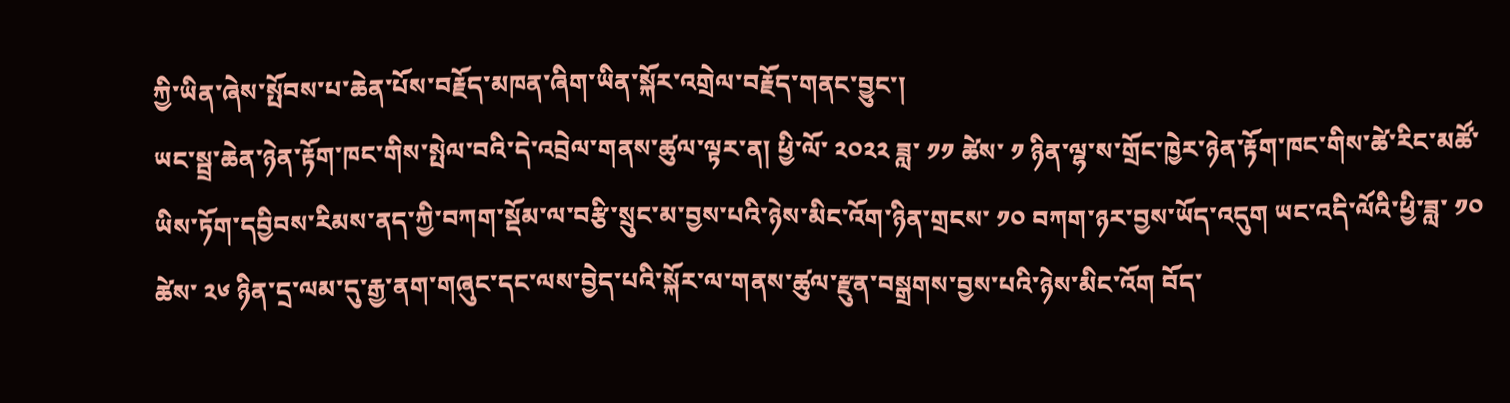ཀྱི་ཡིན་ཞེས་སྤོབས་པ་ཆེན་པོས་བརྗོད་མཁན་ཞིག་ཡིན་སྐོར་འགྲེལ་བརྗོད་གནང་བྱུང་།
ཡང་སྦྲ་ཆེན་ཉེན་རྟོག་ཁང་གིས་སྤེལ་བའི་དེ་འབྲེལ་གནས་ཚུལ་ལྟར་ན། ཕྱི་ལོ་ ༢༠༢༢ ཟླ་ ༡༡ ཚེས་ ༡ ཉིན་ལྷ་ས་གྲོང་ཁྱེར་ཉེན་རྟོག་ཁང་གིས་ཚེ་རིང་མཚོ་ཡིས་ཏོག་དབྱིབས་རིམས་ནད་ཀྱི་བཀག་སྡོམ་ལ་བརྩི་སྲུང་མ་བྱས་པའི་ཉེས་མིང་འོག་ཉིན་གྲངས་ ༡༠ བཀག་ཉར་བྱས་ཡོད་འདུག ཡང་འདི་ལོའི་ཕྱི་ཟླ་ ༡༠ ཚེས་ ༢༦ ཉིན་དྲ་ལམ་དུ་རྒྱ་ནག་གཞུང་དང་ལས་བྱེད་པའི་སྐོར་ལ་གནས་ཚུལ་རྫུན་བསྒྲགས་བྱས་པའི་ཉེས་མིང་འོག བོད་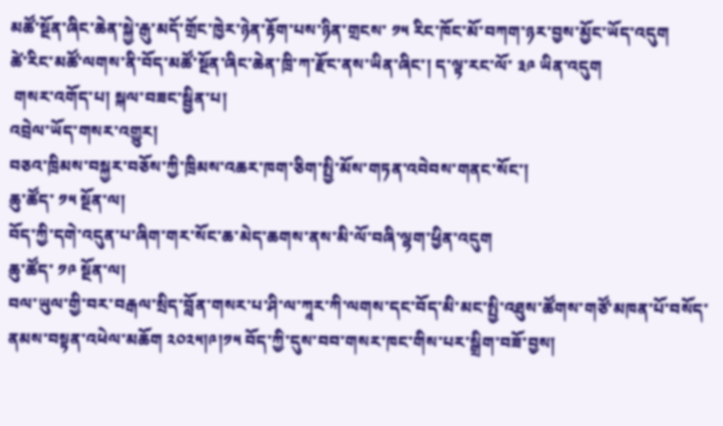མཚོ་སྔོན་ཞིང་ཆེན་སྐྱེ་རྒུ་མདོ་གྲོང་ཁྱེར་ཉེན་རྟོག་པས་ཉིན་གྲངས་ ༡༥ རིང་ཁོང་མོ་བཀག་ཉར་བྱས་མྱོང་ཡོད་འདུག
ཚེ་རིང་མཚོ་ལགས་ནི་བོད་མཚོ་སྔོན་ཞིང་ཆེན་ཁྲི་ཀ་རྫོང་ནས་ཡིན་ཞིང་། ད་ལྟ་རང་ལོ་ ༣༩ ཡིན་འདུག
 གསར་འགོད་པ། སྐལ་བཟང་སྦྱིན་པ།
འབྲེལ་ཡོད་གསར་འགྱུར།
བཅའ་ཁྲིམས་བསྐྱར་བཅོས་ཀྱི་ཁྲིམས་འཆར་ཁག་ཅིག་སྤྱི་མོས་གཏན་འབེབས་གནང་སོང་།
ཆུ་ཚོད་ ༡༥ སྔོན་ལ།
བོད་ཀྱི་དགེ་འདུན་པ་ཞིག་གར་སོང་ཆ་མེད་ཆགས་ནས་མི་ལོ་བཞི་ལྷག་ཕྱིན་འདུག
ཆུ་ཚོད་ ༡༩ སྔོན་ལ།
བལ་ཡུལ་གྱི་བར་བརྒལ་སྲིད་བློན་གསར་པ་ཤི་ལ་ཀཱར་ཀི་ལགས་དང་བོད་མི་མང་སྤྱི་འཐུས་ཚོགས་གཙོ་མཁན་པོ་བསོད་ནམས་བསྟན་འཕེལ་མཆོག ༢༠༢༥།༩།༡༥ བོད་ཀྱི་དུས་བབ་གསར་ཁང་གིས་པར་སྒྲིག་བཟོ་བྱས།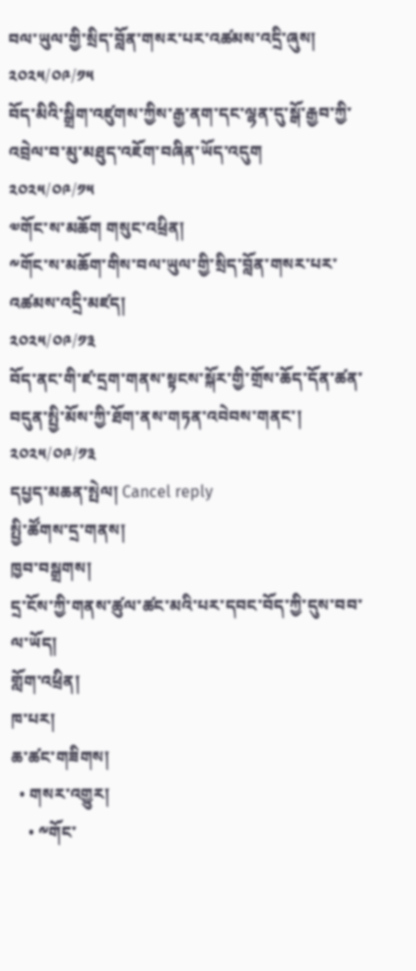བལ་ཡུལ་གྱི་སྲིད་བློན་གསར་པར་འཚམས་འདྲི་ཞུས།
༢༠༢༥/༠༩/༡༥
བོད་མིའི་སྒྲིག་འཛུགས་ཀྱིས་རྒྱ་ནག་དང་ལྷན་དུ་སྒོ་རྒྱབ་ཀྱི་འབྲེལ་བ་མུ་མཐུད་འཇོག་བཞིན་ཡོད་འདུག
༢༠༢༥/༠༩/༡༥
༧གོང་ས་མཆོག གསུང་འཕྲིན།
༸གོང་ས་མཆོག་གིས་བལ་ཡུལ་གྱི་སྲིད་བློན་གསར་པར་འཚམས་འདྲི་མཛད།
༢༠༢༥/༠༩/༡༣
བོད་ནང་གི་ཛ་དྲག་གནས་སྟངས་སྐོར་གྱི་གྲོས་ཆོད་དོན་ཚན་བདུན་སྤྱི་མོས་ཀྱི་ཐོག་ནས་གཏན་འབེབས་གནང་།
༢༠༢༥/༠༩/༡༣
དཔྱད་མཆན་སྤེལ། Cancel reply
སྤྱི་ཚོགས་དྲ་གནས།
ཁྱབ་བསྒྲགས།
དྲ་ངོས་ཀྱི་གནས་ཚུལ་ཚང་མའི་པར་དབང་བོད་ཀྱི་དུས་བབ་ལ་ཡོད།
གློག་འཕྲིན།
ཁ་པར།
ཆ་ཚང་གཟིགས།
  • གསར་འགྱུར།
    • ༸གོང་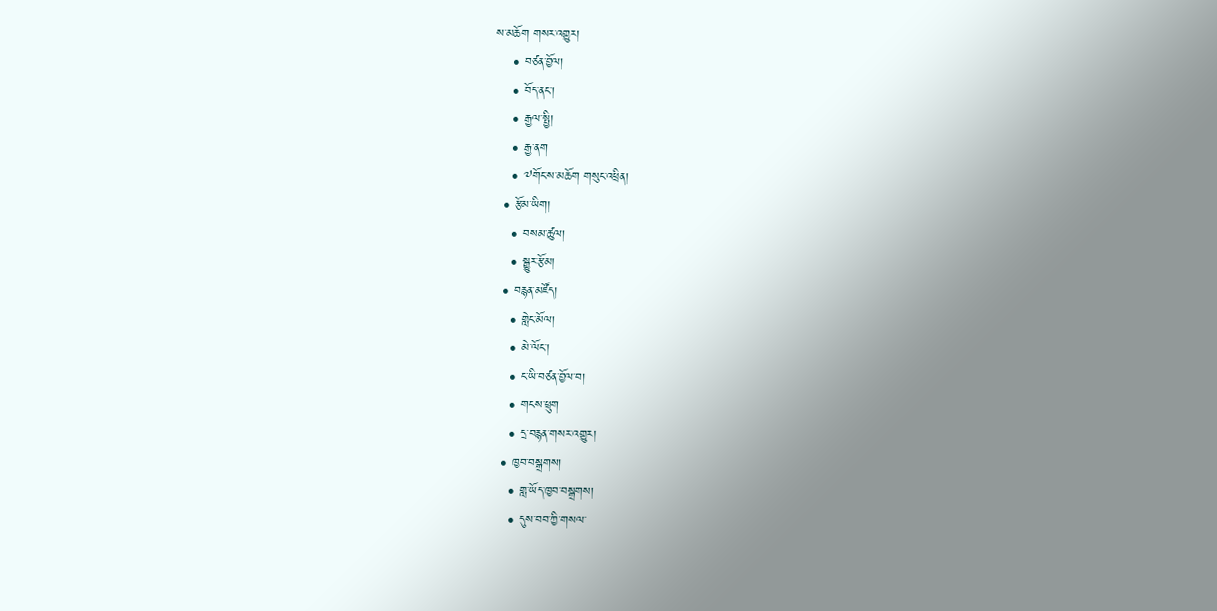ས་མཆོག གསར་འགྱུར།
    • བཙན་བྱོལ།
    • བོད་ནང་།
    • རྒྱལ་སྤྱི།
    • རྒྱ་ནག
    • ༧གོང་ས་མཆོག གསུང་འཕྲིན།
  • རྩོམ་ཡིག།
    • བསམ་ཚུལ།
    • སྒྱུར་རྩོམ།
  • བརྙན་མཛོད།
    • གླེང་མོལ།
    • མེ་ལོང་།
    • ང་ཡི་བཙན་བྱོལ་བ།
    • གངས་ཕྲུག
    • དྲ་བརྙན་གསར་འགྱུར།
  • ཁྱབ་བསྒྲགས།
    • གླ་ཡོད་ཁྱབ་བསྒྲགས།
    • དུས་བབ་ཀྱི་གསལ་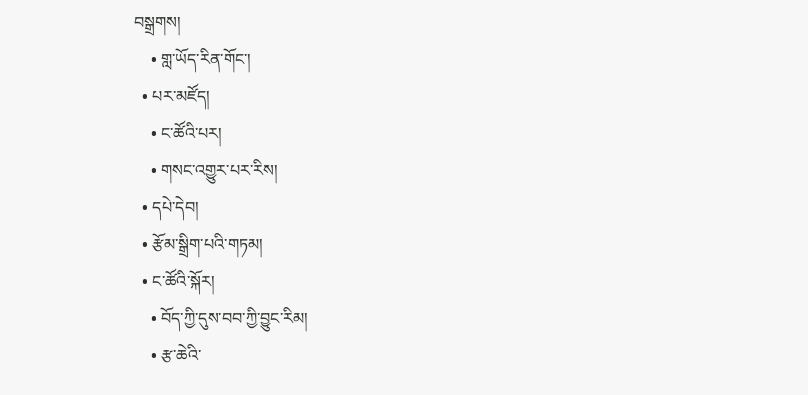བསྒྲགས།
    • གླ་ཡོད་རིན་གོང་།
  • པར་མཛོད།
    • ང་ཚོའི་པར།
    • གསང་འགྱུར་པར་རིས།
  • དཔེ་དེབ།
  • རྩོམ་སྒྲིག་པའི་གཏམ།
  • ང་ཚོའི་སྐོར།
    • བོད་ཀྱི་དུས་བབ་ཀྱི་བྱུང་རིམ།
    • རྩ་ཆེའི་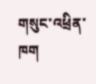གསུང་འཕྲིན་ཁག